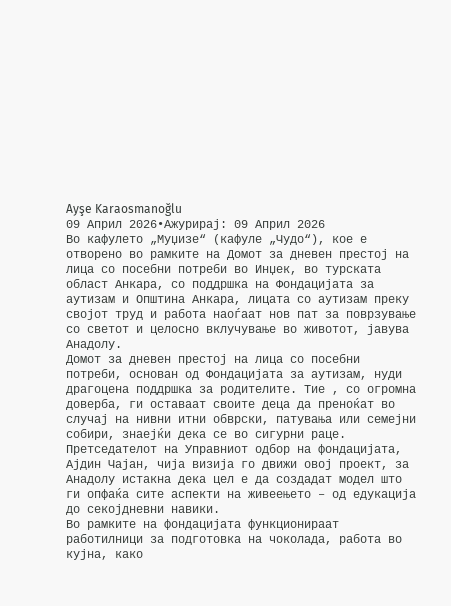Ayşe Karaosmanoğlu
09 Април 2026•Ажурирај: 09 Април 2026
Во кафулето „Муџизе“ (кафуле „Чудо“), кое е отворено во рамките на Домот за дневен престој на лица со посебни потреби во Инџек, во турската област Анкара, со поддршка на Фондацијата за аутизам и Општина Анкара, лицата со аутизам преку својот труд и работа наоѓаат нов пат за поврзување со светот и целосно вклучување во животот, јавува Анадолу.
Домот за дневен престој на лица со посебни потреби, основан од Фондацијата за аутизам, нуди драгоцена поддршка за родителите. Тие , со огромна доверба, ги оставаат своите деца да преноќат во случај на нивни итни обврски, патувања или семејни собири, знаејќи дека се во сигурни раце.
Претседателот на Управниот одбор на фондацијата, Ајдин Чајан, чија визија го движи овој проект, за Анадолу истакна дека цел е да создадат модел што ги опфаќа сите аспекти на живеењето – од едукација до секојдневни навики.
Во рамките на фондацијата функционираат работилници за подготовка на чоколада, работа во кујна, како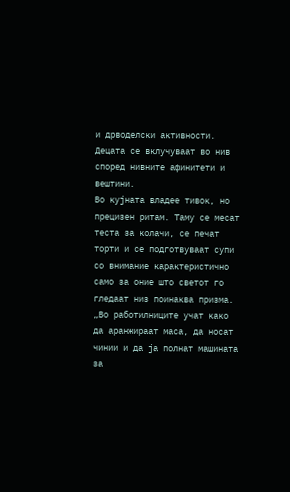и дрводелски активности. Децата се вклучуваат во нив според нивните афинитети и вештини.
Во кујната владее тивок, но прецизен ритам. Таму се месат теста за колачи, се печат торти и се подготвуваат супи со внимание карактеристично само за оние што светот го гледаат низ поинаква призма.
„Во работилниците учат како да аранжираат маса, да носат чинии и да ја полнат машината за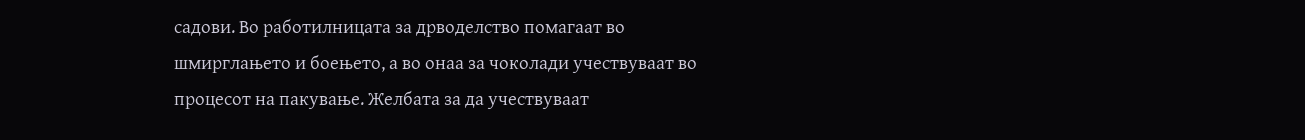садови. Во работилницата за дрводелство помагаат во шмирглањето и боењето, а во онаа за чоколади учествуваат во процесот на пакување. Желбата за да учествуваат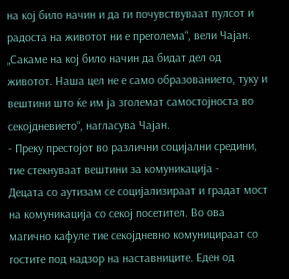на кој било начин и да ги почувствуваат пулсот и радоста на животот ни е преголема“, вели Чајан.
„Сакаме на кој било начин да бидат дел од животот. Наша цел не е само образованието, туку и вештини што ќе им ја зголемат самостојноста во секојдневието“, нагласува Чајан.
- Преку престојот во различни социјални средини, тие стекнуваат вештини за комуникација -
Децата со аутизам се социјализираат и градат мост на комуникација со секој посетител. Во ова магично кафуле тие секојдневно комуницираат со гостите под надзор на наставниците. Еден од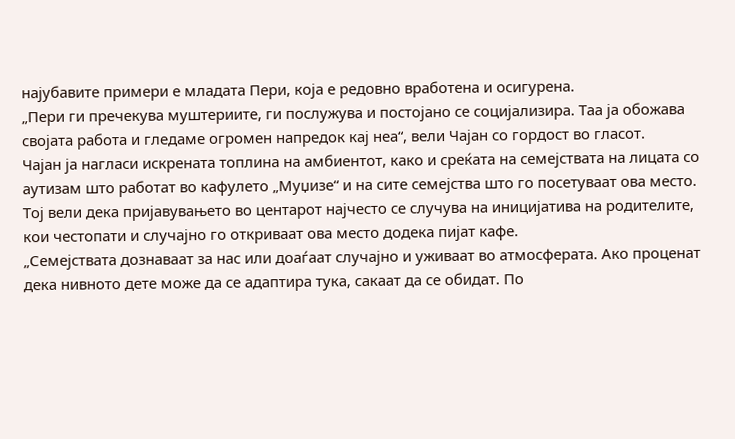најубавите примери е младата Пери, која е редовно вработена и осигурена.
„Пери ги пречекува муштериите, ги послужува и постојано се социјализира. Таа ја обожава својата работа и гледаме огромен напредок кај неа“, вели Чајан со гордост во гласот.
Чајан ја нагласи искрената топлина на амбиентот, како и среќата на семејствата на лицата со аутизам што работат во кафулето „Муџизе“ и на сите семејства што го посетуваат ова место.
Тој вели дека пријавувањето во центарот најчесто се случува на иницијатива на родителите, кои честопати и случајно го откриваат ова место додека пијат кафе.
„Семејствата дознаваат за нас или доаѓаат случајно и уживаат во атмосферата. Ако проценат дека нивното дете може да се адаптира тука, сакаат да се обидат. По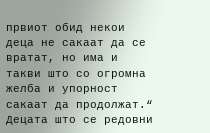првиот обид некои деца не сакаат да се вратат, но има и такви што со огромна желба и упорност сакаат да продолжат.“
Децата што се редовни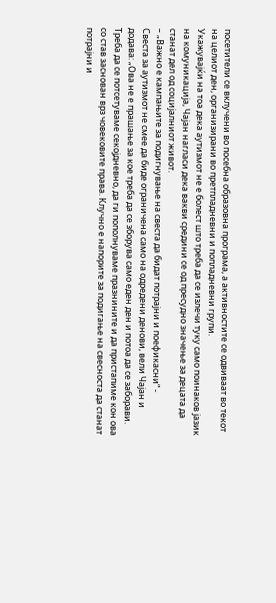посетители се вклучени во посебна образовна програма, а активностите се одвиваат во текот на целиот ден, организирани во претпладневни и попладневни групи.
Укажувајќи на тоа дека аутизмот не е болест што треба да се излечи туку само поинаков јазик на комуникација, Чајан нагласи дека вакви средини се од пресудно значење за децата да станат дел од социјалниот живот.
– „Важно е кампањите за подигнување на свеста да бидат потрајни и поефикасни“ -
Свеста за аутизмот не смее да биде ограничена само на одредени денови, вели Чајан и додава: „Ова не е прашање за кое треба да се зборува само еден ден и потоа да се заборави. Треба да се потсетуваме секојдневно, да ги пополнуваме празнините и да пристапиме кон ова со став заснован врз човековите права. Клучно е напорите за подигање на свесноста да станат потрајни и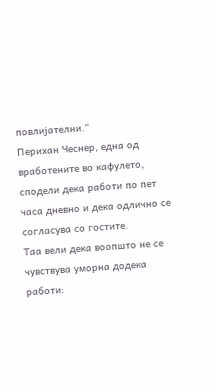повлијателни.“
Перихан Чеснер, една од вработените во кафулето, сподели дека работи по пет часа дневно и дека одлично се согласува со гостите.
Таа вели дека воопшто не се чувствува уморна додека работи: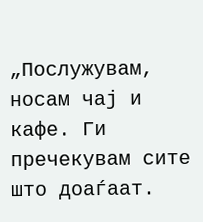„Послужувам, носам чај и кафе. Ги пречекувам сите што доаѓаат.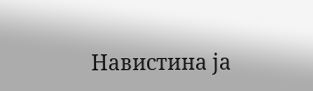Навистина ја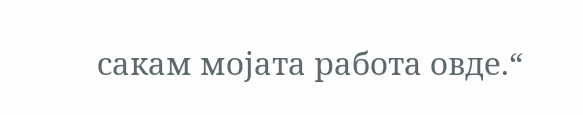сакам мојата работа овде.“